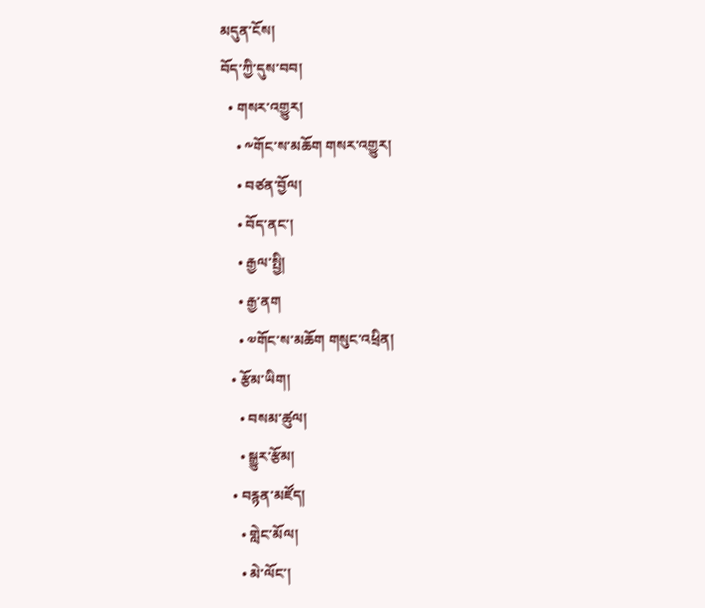མདུན་ངོས།
བོད་ཀྱི་དུས་བབ།
  • གསར་འགྱུར།
    • ༸གོང་ས་མཆོག གསར་འགྱུར།
    • བཙན་བྱོལ།
    • བོད་ནང་།
    • རྒྱལ་སྤྱི།
    • རྒྱ་ནག
    • ༧གོང་ས་མཆོག གསུང་འཕྲིན།
  • རྩོམ་ཡིག།
    • བསམ་ཚུལ།
    • སྒྱུར་རྩོམ།
  • བརྙན་མཛོད།
    • གླེང་མོལ།
    • མེ་ལོང་།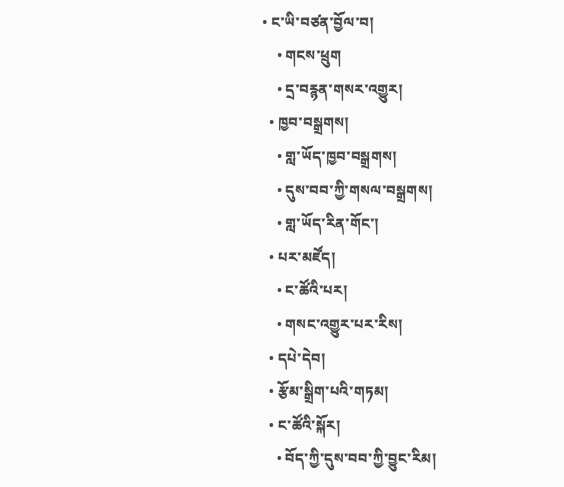• ང་ཡི་བཙན་བྱོལ་བ།
    • གངས་ཕྲུག
    • དྲ་བརྙན་གསར་འགྱུར།
  • ཁྱབ་བསྒྲགས།
    • གླ་ཡོད་ཁྱབ་བསྒྲགས།
    • དུས་བབ་ཀྱི་གསལ་བསྒྲགས།
    • གླ་ཡོད་རིན་གོང་།
  • པར་མཛོད།
    • ང་ཚོའི་པར།
    • གསང་འགྱུར་པར་རིས།
  • དཔེ་དེབ།
  • རྩོམ་སྒྲིག་པའི་གཏམ།
  • ང་ཚོའི་སྐོར།
    • བོད་ཀྱི་དུས་བབ་ཀྱི་བྱུང་རིམ།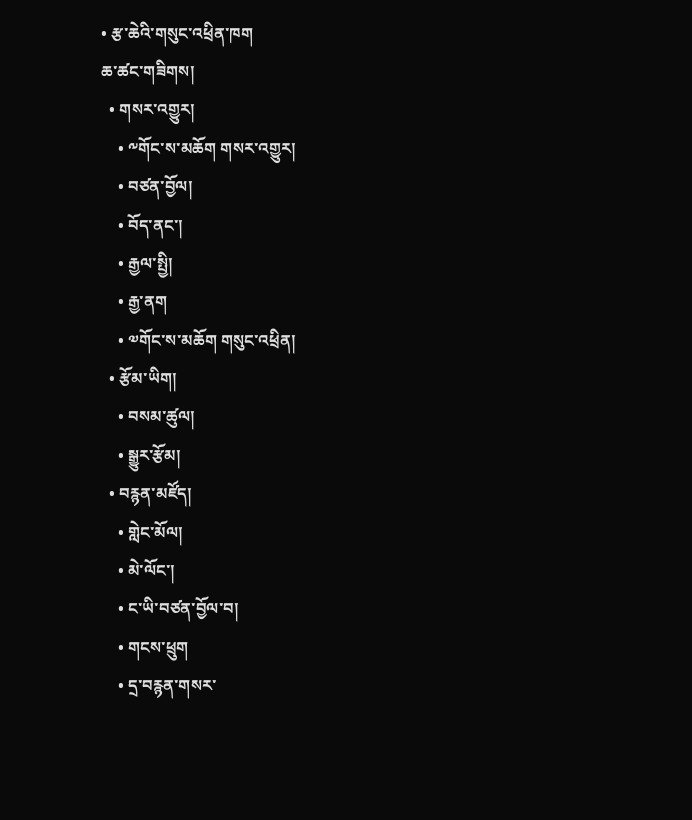• རྩ་ཆེའི་གསུང་འཕྲིན་ཁག
ཆ་ཚང་གཟིགས།
  • གསར་འགྱུར།
    • ༸གོང་ས་མཆོག གསར་འགྱུར།
    • བཙན་བྱོལ།
    • བོད་ནང་།
    • རྒྱལ་སྤྱི།
    • རྒྱ་ནག
    • ༧གོང་ས་མཆོག གསུང་འཕྲིན།
  • རྩོམ་ཡིག།
    • བསམ་ཚུལ།
    • སྒྱུར་རྩོམ།
  • བརྙན་མཛོད།
    • གླེང་མོལ།
    • མེ་ལོང་།
    • ང་ཡི་བཙན་བྱོལ་བ།
    • གངས་ཕྲུག
    • དྲ་བརྙན་གསར་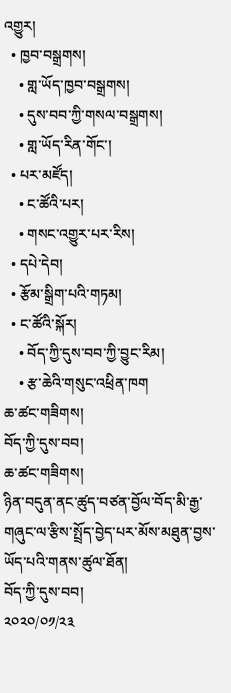འགྱུར།
  • ཁྱབ་བསྒྲགས།
    • གླ་ཡོད་ཁྱབ་བསྒྲགས།
    • དུས་བབ་ཀྱི་གསལ་བསྒྲགས།
    • གླ་ཡོད་རིན་གོང་།
  • པར་མཛོད།
    • ང་ཚོའི་པར།
    • གསང་འགྱུར་པར་རིས།
  • དཔེ་དེབ།
  • རྩོམ་སྒྲིག་པའི་གཏམ།
  • ང་ཚོའི་སྐོར།
    • བོད་ཀྱི་དུས་བབ་ཀྱི་བྱུང་རིམ།
    • རྩ་ཆེའི་གསུང་འཕྲིན་ཁག
ཆ་ཚང་གཟིགས།
བོད་ཀྱི་དུས་བབ།
ཆ་ཚང་གཟིགས།
ཉིན་བདུན་ནང་ཚུད་བཙན་བྱོལ་བོད་མི་རྒྱ་གཞུང་ལ་རྩིས་སྤྲོད་བྱེད་པར་མོས་མཐུན་བྱས་ཡོད་པའི་གནས་ཚུལ་ཐོན།
བོད་ཀྱི་དུས་བབ།
༢༠༢༠/༠༡/༢༣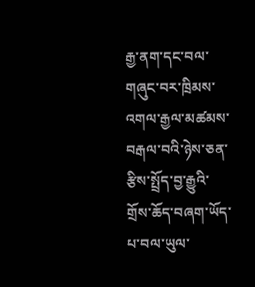རྒྱ་ནག་དང་བལ་གཞུང་བར་ཁྲིམས་འགལ་རྒྱལ་མཚམས་བརྒལ་བའི་ཉེས་ཅན་རྩིས་སྤྲོད་བྱ་རྒྱུའི་གྲོས་ཆོད་བཞག་ཡོད་པ་བལ་ཡུལ་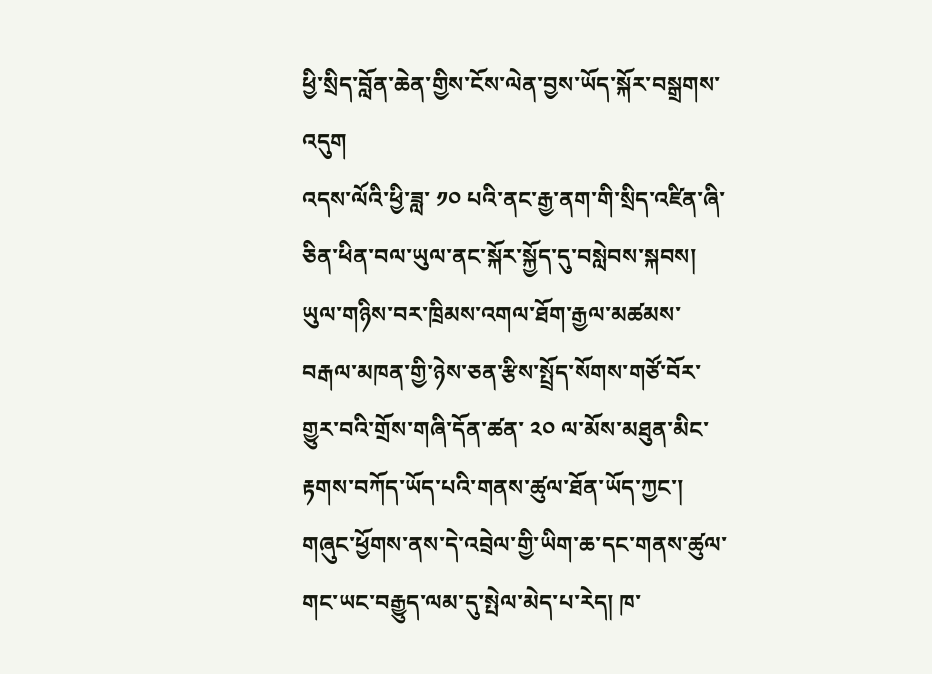ཕྱི་སྲིད་བློན་ཆེན་གྱིས་ངོས་ལེན་བྱས་ཡོད་སྐོར་བསྒྲགས་འདུག
འདས་ལོའི་ཕྱི་ཟླ་ ༡༠ པའི་ནང་རྒྱ་ནག་གི་སྲིད་འཛིན་ཞི་ཅིན་ཕིན་བལ་ཡུལ་ནང་སྐོར་སྐྱོད་དུ་བསླེབས་སྐབས། ཡུལ་གཉིས་བར་ཁྲིམས་འགལ་ཐོག་རྒྱལ་མཚམས་བརྒལ་མཁན་གྱི་ཉེས་ཅན་རྩིས་སྤྲོད་སོགས་གཙོ་བོར་གྱུར་བའི་གྲོས་གཞི་དོན་ཚན་ ༢༠ ལ་མོས་མཐུན་མིང་རྟགས་བཀོད་ཡོད་པའི་གནས་ཚུལ་ཐོན་ཡོད་ཀྱང་།  གཞུང་ཕྱོགས་ནས་དེ་འབྲེལ་གྱི་ཡིག་ཆ་དང་གནས་ཚུལ་གང་ཡང་བརྒྱུད་ལམ་དུ་སྤེལ་མེད་པ་རེད། ཁ་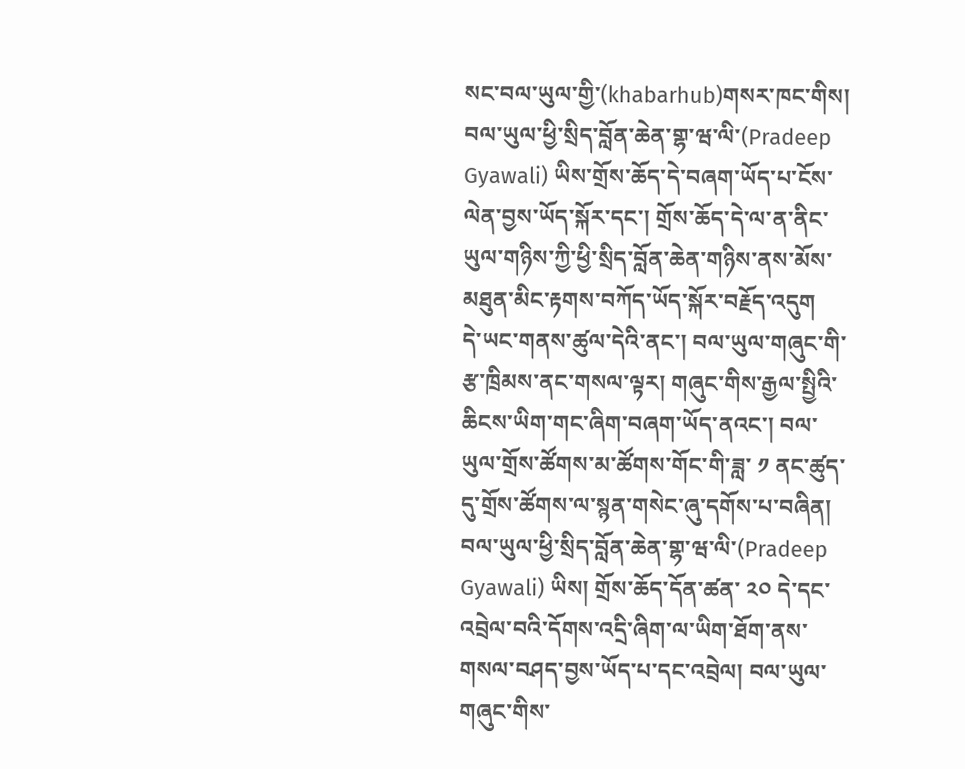སང་བལ་ཡུལ་གྱི་(khabarhub)གསར་ཁང་གིས། བལ་ཡུལ་ཕྱི་སྲིད་བློན་ཆེན་གྷ་ཝ་ལི་(Pradeep Gyawali) ཡིས་གྲོས་ཆོད་དེ་བཞག་ཡོད་པ་ངོས་ལེན་བྱས་ཡོད་སྐོར་དང་། གྲོས་ཆོད་དེ་ལ་ན་ནིང་ཡུལ་གཉིས་ཀྱི་ཕྱི་སྲིད་བློན་ཆེན་གཉིས་ནས་མོས་མཐུན་མིང་རྟགས་བཀོད་ཡོད་སྐོར་བརྗོད་འདུག
དེ་ཡང་གནས་ཚུལ་དེའི་ནང་། བལ་ཡུལ་གཞུང་གི་རྩ་ཁྲིམས་ནང་གསལ་ལྟར། གཞུང་གིས་རྒྱལ་སྤྱིའི་ཆིངས་ཡིག་གང་ཞིག་བཞག་ཡོད་ནའང་། བལ་ཡུལ་གྲོས་ཚོགས་མ་ཚོགས་གོང་གི་ཟླ་ ༡ ནང་ཚུད་དུ་གྲོས་ཚོགས་ལ་སྙན་གསེང་ཞུ་དགོས་པ་བཞིན། བལ་ཡུལ་ཕྱི་སྲིད་བློན་ཆེན་གྷ་ཝ་ལི་(Pradeep Gyawali) ཡིས། གྲོས་ཆོད་དོན་ཚན་ ༢༠ དེ་དང་འབྲེལ་བའི་དོགས་འདྲི་ཞིག་ལ་ཡིག་ཐོག་ནས་གསལ་བཤད་བྱས་ཡོད་པ་དང་འབྲེལ། བལ་ཡུལ་གཞུང་གིས་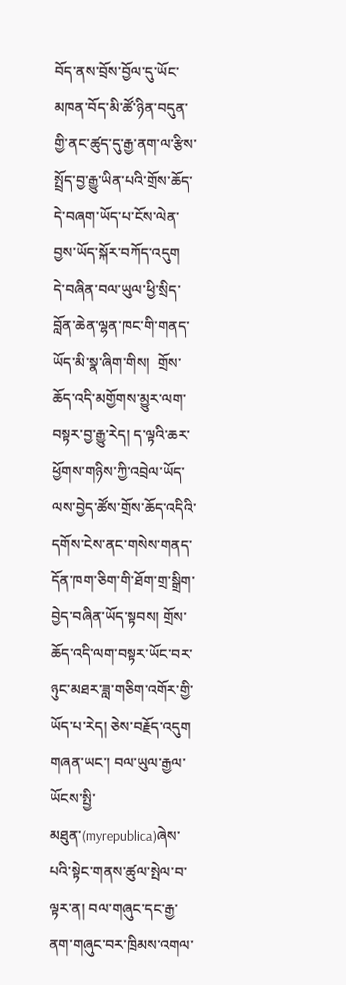བོད་ནས་བྲོས་བྱོལ་དུ་ཡོང་མཁན་བོད་མི་ཚོ་ཉིན་བདུན་གྱི་ནང་ཚུད་དུ་རྒྱ་ནག་ལ་རྩིས་སྤྲོད་བྱ་རྒྱུ་ཡིན་པའི་གྲོས་ཆོད་དེ་བཞག་ཡོད་པ་ངོས་ལེན་བྱས་ཡོད་སྐོར་བཀོད་འདུག
དེ་བཞིན་བལ་ཡུལ་ཕྱི་སྲིད་བློན་ཆེན་ལྷན་ཁང་གི་གནད་ཡོད་མི་སྣ་ཞིག་གིས།  གྲོས་ཆོད་འདི་མགྱོགས་མྱུར་ལག་བསྟར་བྱ་རྒྱུ་རེད། ད་ལྟའི་ཆར་ཕྱོགས་གཉིས་ཀྱི་འབྲེལ་ཡོད་ལས་བྱེད་ཚོས་གྲོས་ཆོད་འདིའི་དགོས་ངེས་ནང་གསེས་གནད་དོན་ཁག་ཅིག་གི་ཐོག་གྲ་སྒྲིག་བྱེད་བཞིན་ཡོད་སྟབས། གྲོས་ཆོད་འདི་ལག་བསྟར་ཡོང་བར་ཉུང་མཐར་ཟླ་གཅིག་འགོར་གྱི་ཡོད་པ་རེད། ཅེས་བརྗོད་འདུག
གཞན་ཡང་། བལ་ཡུལ་རྒྱལ་ཡོངས་སྤྱི་མཐུན་(myrepublica)ཞེས་པའི་སྟེང་གནས་ཚུལ་སྤེལ་བ་ལྟར་ན། བལ་གཞུང་དང་རྒྱ་ནག་གཞུང་བར་ཁྲིམས་འགལ་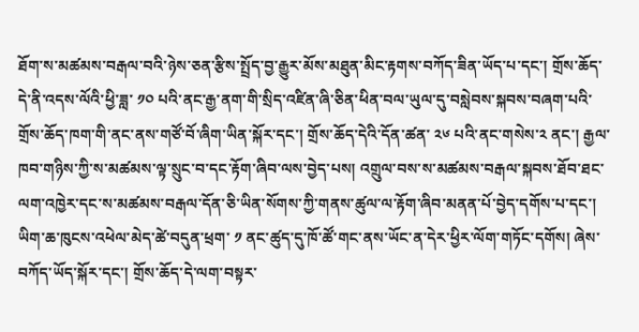ཐོག་ས་མཚམས་བརྒལ་བའི་ཉེས་ཅན་རྩིས་སྤྲོད་བྱ་རྒྱུར་མོས་མཐུན་མིང་རྟགས་བཀོད་ཟིན་ཡོད་པ་དང་། གྲོས་ཆོད་དེ་ནི་འདས་ལོའི་ཕྱི་ཟླ་ ༡༠ པའི་ནང་རྒྱ་ནག་གི་སྲིད་འཛིན་ཞི་ཅིན་ཕིན་བལ་ཡུལ་དུ་བསླེབས་སྐབས་བཞག་པའི་གྲོས་ཆོད་ཁག་གི་ནང་ནས་གཙོ་བོ་ཞིག་ཡིན་སྐོར་དང་། གྲོས་ཆོད་དེའི་དོན་ཚན་ ༢༦ པའི་ནང་གསེས་༢ ནང་། རྒྱལ་ཁབ་གཉིས་ཀྱི་ས་མཚམས་ལྟ་སྲུང་བ་དང་རྟོག་ཞིབ་ལས་བྱེད་པས། འགྲུལ་བས་ས་མཚམས་བརྒལ་སྐབས་ཐོབ་ཐང་ལག་འཁྱེར་དང་ས་མཚམས་བརྒལ་དོན་ཅི་ཡིན་སོགས་ཀྱི་གནས་ཚུལ་ལ་རྟོག་ཞིབ་མནན་པོ་བྱེད་དགོས་པ་དང་། ཡིག་ཆ་ཁུངས་འཕེལ་མེད་ཚེ་བདུན་ཕྲག་ ༡ ནང་ཚུད་དུ་ཁོ་ཚོ་གང་ནས་ཡོང་ན་དེར་ཕྱིར་ལོག་གཏོང་དགོས། ཞེས་བཀོད་ཡོད་སྐོར་དང་། གྲོས་ཆོད་དེ་ལག་བསྟར་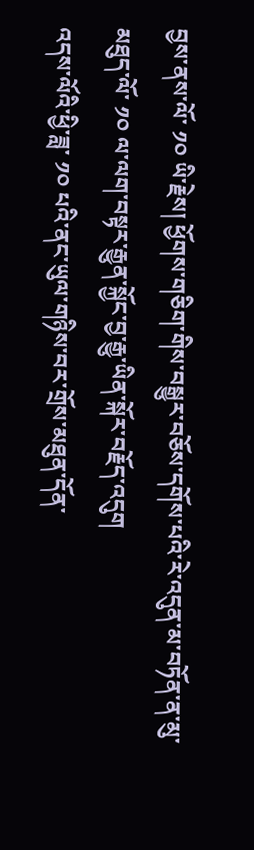བྱས་ནས་ལོ་ ༡༠ ཡི་རྗེས། ཕྱོགས་གཅིག་གིས་བསྒྱུར་བཅོས་དགོས་པའི་རེ་འདུན་མ་བཏོན་ན་མུ་མཐུད་ལོ་ ༡༠ ལ་ལག་བསྟར་རྒྱུན་སྐྱོང་བྱ་རྒྱུ་ཡིན་སྐོར་བརྗོད་འདུག
འདས་ལོའི་ཕྱི་ཟླ་ ༡༠ པའི་ནང་ཡུལ་གཉིས་བར་གྲོས་མཐུན་དོན་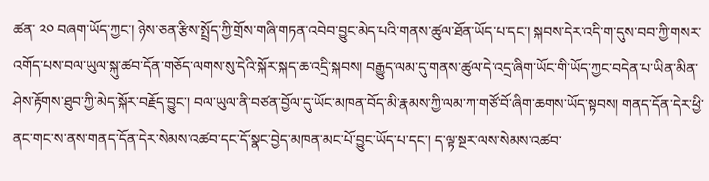ཚན་ ༢༠ བཞག་ཡོད་ཀྱང་། ཉེས་ཅན་རྩིས་སྤྲོད་ཀྱི་གྲོས་གཞི་གཏན་འབེབ་བྱུང་མེད་པའི་གནས་ཚུལ་ཐོན་ཡོད་པ་དང་། སྐབས་དེར་འདི་ག་དུས་བབ་ཀྱི་གསར་འགོད་པས་བལ་ཡུལ་སྐུ་ཚབ་དོན་གཅོད་ལགས་སུ་དེའི་སྐོར་སྐད་ཆ་འདྲི་སྐབས། བརྒྱུད་ལམ་དུ་གནས་ཚུལ་དེ་འདྲ་ཞིག་ཡོང་གི་ཡོད་ཀྱང་བདེན་པ་ཡིན་མིན་ཤེས་རྟོགས་ཐུབ་ཀྱི་མེད་སྐོར་བརྗོད་བྱུང་། བལ་ཡུལ་ནི་བཙན་བྱོལ་དུ་ཡོང་མཁན་བོད་མི་རྣམས་ཀྱི་ལམ་ཀ་གཙོ་བོ་ཞིག་ཆགས་ཡོད་སྟབས། གནད་དོན་དེར་ཕྱི་ནང་གང་ས་ནས་གནད་དོན་དེར་སེམས་འཚབ་དང་དོ་སྣང་བྱེད་མཁན་མང་པོ་བྱུང་ཡོད་པ་དང་། ད་ལྟ་སྔར་ལས་སེམས་འཚབ་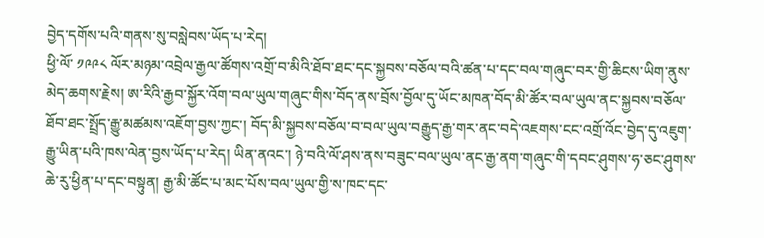བྱེད་དགོས་པའི་གནས་སུ་བསླེབས་ཡོད་པ་རེད།
ཕྱི་ལོ་ ༡༩༩༨ ལོར་མཉམ་འབྲེལ་རྒྱལ་ཚོགས་འགྲོ་བ་མིའི་ཐོབ་ཐང་དང་སྐྱབས་བཅོལ་བའི་ཚན་པ་དང་བལ་གཞུང་བར་གྱི་ཆིངས་ཡིག་ནུས་མེད་ཆགས་རྗེས། ཨ་རིའི་རྒྱབ་སྐྱོར་འོག་བལ་ཡུལ་གཞུང་གིས་བོད་ནས་བྲོས་བྱོལ་དུ་ཡོང་མཁན་བོད་མི་ཚོར་བལ་ཡུལ་ནང་སྐྱབས་བཅོལ་ཐོབ་ཐང་སྤྲོད་རྒྱུ་མཚམས་འཇོག་བྱས་ཀྱང་། བོད་མི་སྐྱབས་བཅོལ་བ་བལ་ཡུལ་བརྒྱུད་རྒྱ་གར་ནང་བདེ་འཇགས་ངང་འགྲོ་འོང་བྱེད་དུ་འཇུག་རྒྱུ་ཡིན་པའི་ཁས་ལེན་བྱས་ཡོད་པ་རེད། ཡིན་ནའང་། ཉེ་བའི་ལོ་ཤས་ནས་བཟུང་བལ་ཡུལ་ནང་རྒྱ་ནག་གཞུང་གི་དབང་ཤུགས་ཧ་ཅང་ཤུགས་ཆེ་རུ་ཕྱིན་པ་དང་བསྟུན། རྒྱ་མི་ཚོང་པ་མང་པོས་བལ་ཡུལ་གྱི་ས་ཁང་དང་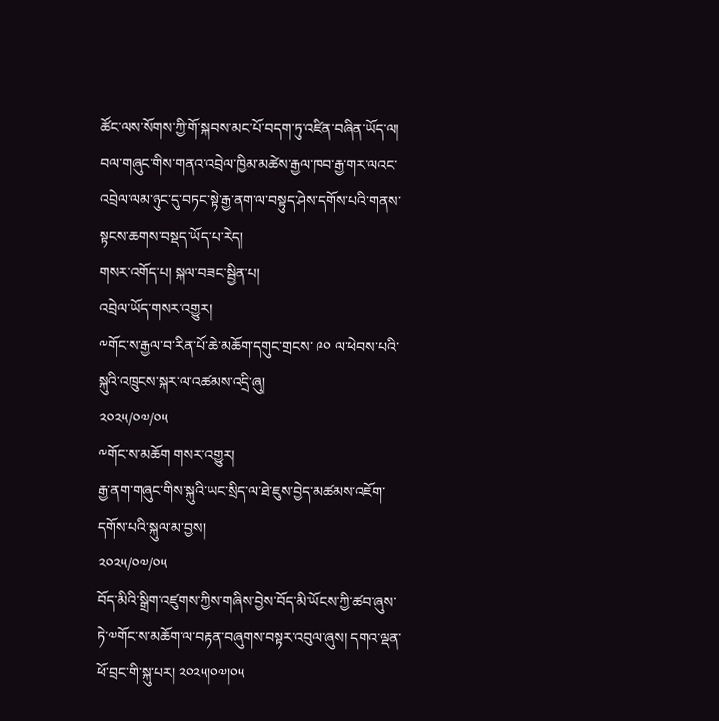ཚོང་ལས་སོགས་ཀྱི་གོ་སྐབས་མང་པོ་བདག་ཏུ་འཛིན་བཞིན་ཡོད་ལ། བལ་གཞུང་གིས་གནའ་འབྲེལ་ཁྱིམ་མཚེས་རྒྱལ་ཁབ་རྒྱ་གར་ལའང་འབྲེལ་ལམ་ཉུང་དུ་བཏང་སྟེ་རྒྱ་ནག་ལ་བསྟུད་ཤེས་དགོས་པའི་གནས་སྟངས་ཆགས་བསྡད་ཡོད་པ་རེད།
གསར་འགོད་པ། སྐལ་བཟང་སྦྱིན་པ།
འབྲེལ་ཡོད་གསར་འགྱུར།
༸གོང་ས་རྒྱལ་བ་རིན་པོ་ཆེ་མཆོག་དགུང་གྲངས་ ༩༠ ལ་ཕེབས་པའི་སྐུའི་འཁྲུངས་སྐར་ལ་འཚམས་འདྲི་ཞུ།
༢༠༢༥/༠༧/༠༥
༸གོང་ས་མཆོག གསར་འགྱུར།
རྒྱ་ནག་གཞུང་གིས་སྐུའི་ཡང་སྲིད་ལ་ཐེ་ཇུས་བྱེད་མཚམས་འཇོག་དགོས་པའི་སྐུལ་མ་བྱས།
༢༠༢༥/༠༧/༠༥
བོད་མིའི་སྒྲིག་འཛུགས་ཀྱིས་གཞིས་བྱེས་བོད་མི་ཡོངས་ཀྱི་ཚབ་ཞུས་ཏེ་༧གོང་ས་མཆོག་ལ་བརྟན་བཞུགས་བསྟར་འབུལ་ཞུས། དགའ་ལྡན་ཕོ་བྲང་གི་སྐུ་པར། ༢༠༢༥།༠༧།༠༥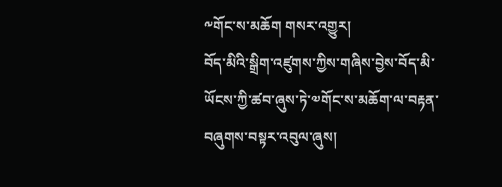༸གོང་ས་མཆོག གསར་འགྱུར།
བོད་མིའི་སྒྲིག་འཛུགས་ཀྱིས་གཞིས་བྱེས་བོད་མི་ཡོངས་ཀྱི་ཚབ་ཞུས་ཏེ་༧གོང་ས་མཆོག་ལ་བརྟན་བཞུགས་བསྟར་འབུལ་ཞུས།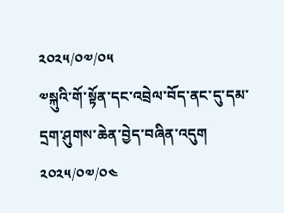༢༠༢༥/༠༧/༠༥
༧སྐུའི་གོ་སྟོན་དང་འབྲེལ་བོད་ནང་དུ་དམ་དྲག་ཤུགས་ཆེན་བྱེད་བཞིན་འདུག
༢༠༢༥/༠༧/༠༤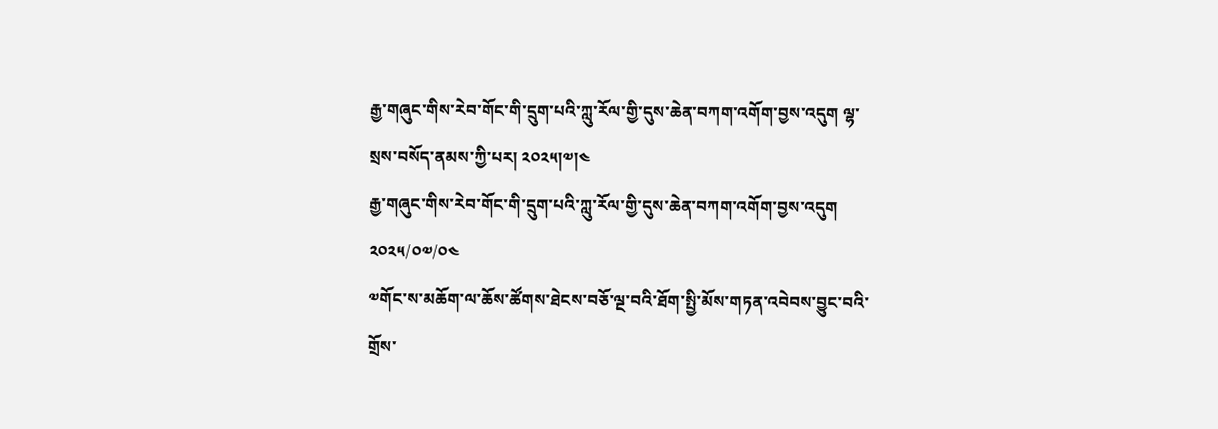རྒྱ་གཞུང་གིས་རེབ་གོང་གི་དྲུག་པའི་ཀླུ་རོལ་གྱི་དུས་ཆེན་བཀག་འགོག་བྱས་འདུག ལྷ་སྲས་བསོད་ནམས་ཀྱི་པར། ༢༠༢༥།༧།༤
རྒྱ་གཞུང་གིས་རེབ་གོང་གི་དྲུག་པའི་ཀླུ་རོལ་གྱི་དུས་ཆེན་བཀག་འགོག་བྱས་འདུག
༢༠༢༥/༠༧/༠༤
༧གོང་ས་མཆོག་ལ་ཆོས་ཚོགས་ཐེངས་བཅོ་ལྔ་བའི་ཐོག་སྤྱི་མོས་གཏན་འབེབས་བྱུང་བའི་གྲོས་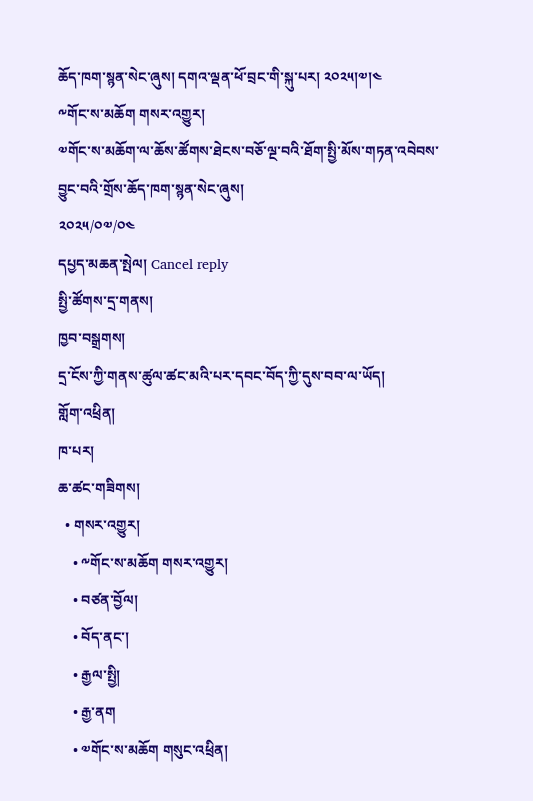ཆོད་ཁག་སྙན་སེང་ཞུས། དགའ་ལྡན་ཕོ་བྲང་གི་སྐུ་པར། ༢༠༢༥།༧།༤
༸གོང་ས་མཆོག གསར་འགྱུར།
༧གོང་ས་མཆོག་ལ་ཆོས་ཚོགས་ཐེངས་བཅོ་ལྔ་བའི་ཐོག་སྤྱི་མོས་གཏན་འབེབས་བྱུང་བའི་གྲོས་ཆོད་ཁག་སྙན་སེང་ཞུས།
༢༠༢༥/༠༧/༠༤
དཔྱད་མཆན་སྤེལ། Cancel reply
སྤྱི་ཚོགས་དྲ་གནས།
ཁྱབ་བསྒྲགས།
དྲ་ངོས་ཀྱི་གནས་ཚུལ་ཚང་མའི་པར་དབང་བོད་ཀྱི་དུས་བབ་ལ་ཡོད།
གློག་འཕྲིན།
ཁ་པར།
ཆ་ཚང་གཟིགས།
  • གསར་འགྱུར།
    • ༸གོང་ས་མཆོག གསར་འགྱུར།
    • བཙན་བྱོལ།
    • བོད་ནང་།
    • རྒྱལ་སྤྱི།
    • རྒྱ་ནག
    • ༧གོང་ས་མཆོག གསུང་འཕྲིན།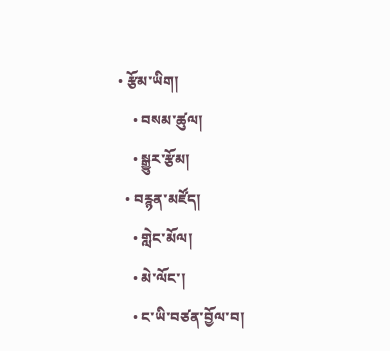• རྩོམ་ཡིག།
    • བསམ་ཚུལ།
    • སྒྱུར་རྩོམ།
  • བརྙན་མཛོད།
    • གླེང་མོལ།
    • མེ་ལོང་།
    • ང་ཡི་བཙན་བྱོལ་བ།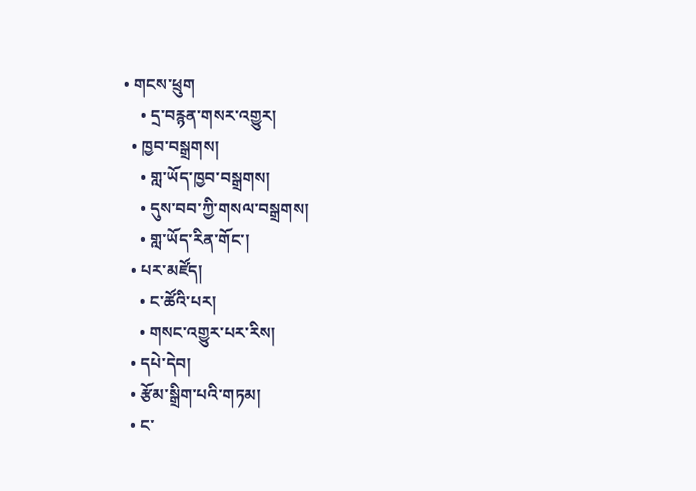• གངས་ཕྲུག
    • དྲ་བརྙན་གསར་འགྱུར།
  • ཁྱབ་བསྒྲགས།
    • གླ་ཡོད་ཁྱབ་བསྒྲགས།
    • དུས་བབ་ཀྱི་གསལ་བསྒྲགས།
    • གླ་ཡོད་རིན་གོང་།
  • པར་མཛོད།
    • ང་ཚོའི་པར།
    • གསང་འགྱུར་པར་རིས།
  • དཔེ་དེབ།
  • རྩོམ་སྒྲིག་པའི་གཏམ།
  • ང་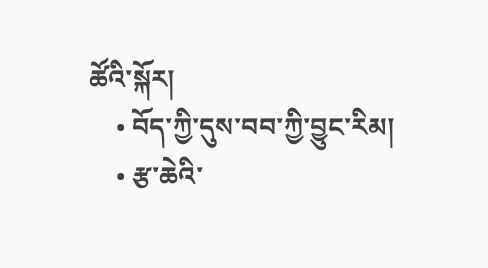ཚོའི་སྐོར།
    • བོད་ཀྱི་དུས་བབ་ཀྱི་བྱུང་རིམ།
    • རྩ་ཆེའི་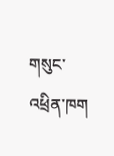གསུང་འཕྲིན་ཁག